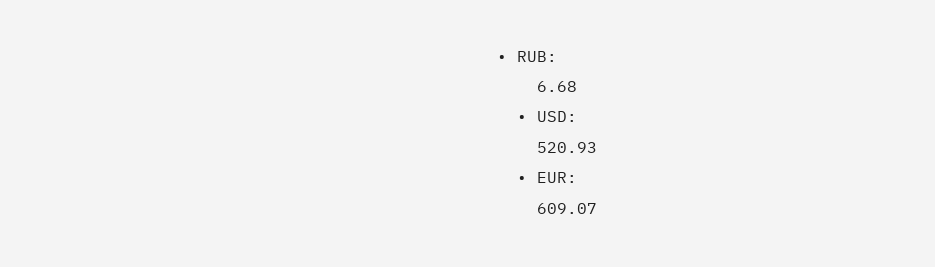• RUB:
    6.68
  • USD:
    520.93
  • EUR:
    609.07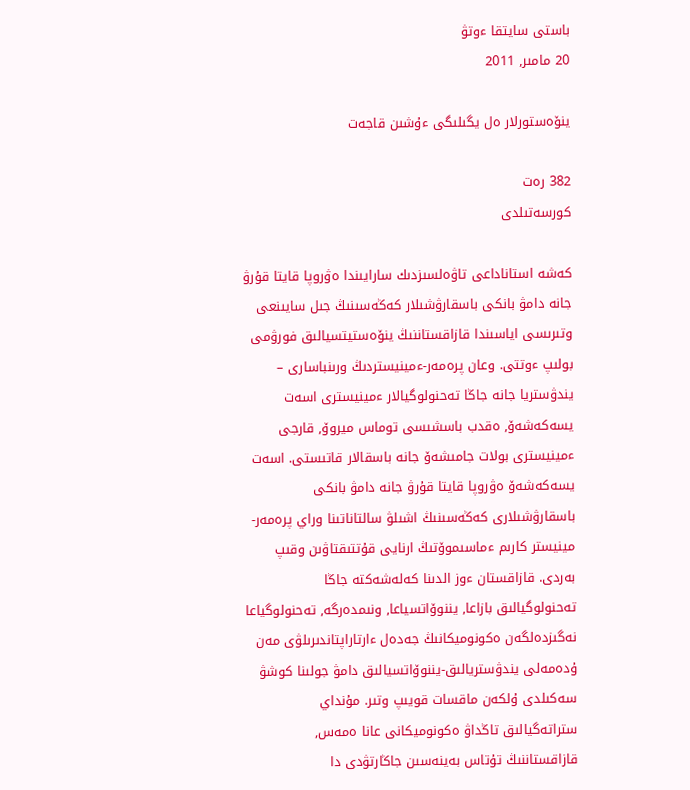باستى سايتقا ءوتۋ
20 مامىر, 2011

ينۆەستورلار ەل يگىلىگى ءۇشىن قاجەت

382 رەت
كورسەتىلدى

كەشە استاناداعى تاۋەلسىزدىك سارايىندا ەۋروپا قايتا قۇرۋ جانە دامۋ بانكى باسقارۋشىلار كەڭەسىنىڭ جىل سايىنعى وتىرىسى اياسىندا قازاقستاننىڭ ينۆەستيتسيالىق فورۋمى بولىپ ءوتتى. وعان پرەمەر-ءمينيستردىڭ ورىنباسارى – يندۋستريا جانە جاڭا تەحنولوگيالار ءمينيسترى اسەت يسەكەشەۆ, ەقدب باسشىسى توماس ميروۆ, قارجى ءمينيسترى بولات جامىشەۆ جانە باسقالار قاتىستى. اسەت يسەكەشەۆ ەۋروپا قايتا قۇرۋ جانە دامۋ بانكى باسقارۋشىلارى كەڭەسىنىڭ اشىلۋ سالتاناتىنا وراي پرەمەر-مينيستر كارىم ءماسىموۆتىڭ ارنايى قۇتتىقتاۋىن وقىپ بەردى. قازاقستان ءوز الدىنا كەلەشەكتە جاڭا تەحنولوگيالىق بازاعا, يننوۆاتسياعا, ونىمدەرگە, تەحنولوگياعا نەگىزدەلگەن ەكونوميكانىڭ جەدەل ءارتاراپتاندىرىلۋى مەن ۇدەمەلى يندۋستريالىق-يننوۆاتسيالىق دامۋ جولىنا كوشۋ سەكىلدى ۇلكەن ماقسات قويىپ وتىر. مۇنداي ستراتەگيالىق تاڭداۋ ەكونوميكانى عانا ەمەس, قازاقستاننىڭ تۇتاس بەينەسىن جاڭارتۋدى دا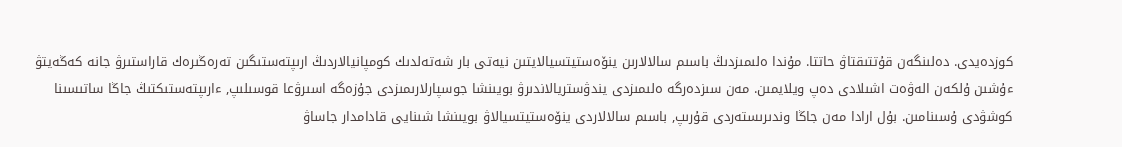كوزدەيدى. دەلىنگەن قۇتتىقتاۋ حاتتا. مۇندا ەلىمىزدىڭ باسىم سالالارىن ينۆەستيتسيالايتىن نيەتى بار شەتەلدىك كومپانيالاردىڭ ارىپتەستىگىن تەرەڭىرەك قاراستىرۋ جانە كەڭەيتۋ ءۇشىن ۇلكەن الەۋەت اشىلادى دەپ ويلايمىن. مەن سىزدەرگە ەلىمىزدى يندۋستريالاندىرۋ بويىنشا جوسپارلارىمىزدى جۇزەگە اسىرۋعا قوسىلىپ, ءارىپتەستىكتىڭ جاڭا ساتىسىنا كوشۋدى ۇسىنامىن. بۇل ارادا مەن جاڭا وندىرىستەردى قۇرىپ, باسىم سالالاردى ينۆەستيتسيالاۋ بويىنشا شىنايى قادامدار جاساۋ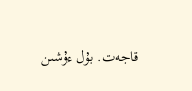قاجەت. بۇل ءۇشىن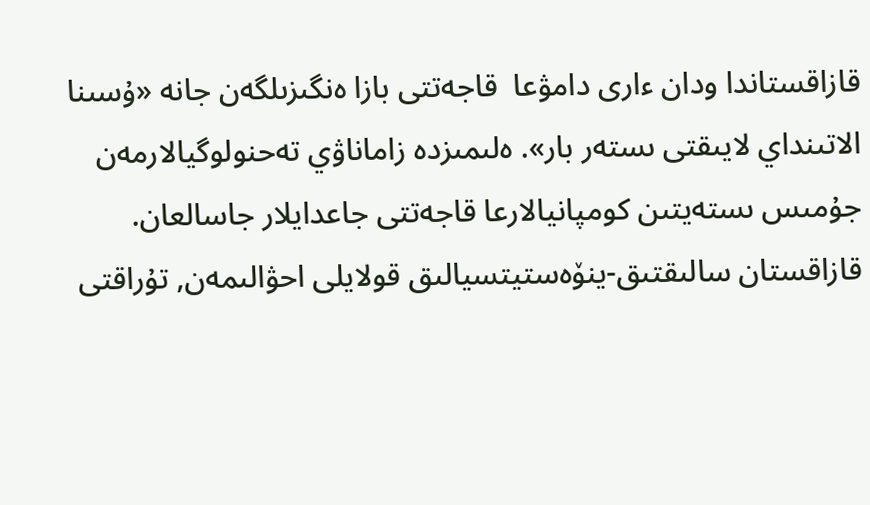قازاقستاندا ودان ءارى دامۋعا  قاجەتتى بازا ەنگىزىلگەن جانە «ۇسىنا الاتىنداي لايىقتى ىستەر بار». ەلىمىزدە زاماناۋي تەحنولوگيالارمەن جۇمىس ىستەيتىن كومپانيالارعا قاجەتتى جاعدايلار جاسالعان. قازاقستان سالىقتىق-ينۆەستيتسيالىق قولايلى احۋالىمەن, تۇراقتى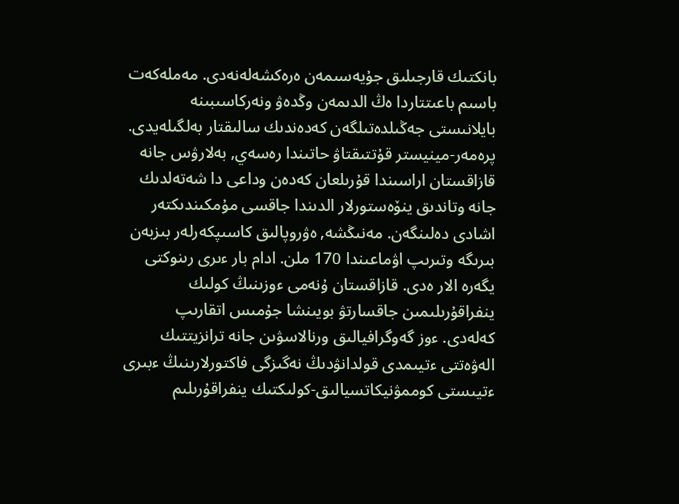بانكتىك قارجىلىق جۇيەسىمەن ەرەكشەلەنەدى. مەملەكەت باسىم باعىتتاردا ەڭ الدىمەن وڭدەۋ ونەركاسىبىنە بايلانىستى جەڭىلدەتىلگەن كەدەندىك سالىقتار بەلگىلەيدى. پرەمەر-مينيستر قۇتتىقتاۋ حاتىندا رەسەي, بەلارۋس جانە قازاقستان اراسىندا قۇرىلعان كەدەن وداعى دا شەتەلدىك جانە وتاندىق ينۆەستورلار الدىندا جاقسى مۇمكىندىكتەر اشادى دەلىنگەن. مەنىڭشە, ەۋروپالىق كاسىپكەرلەر بىزبەن بىرىگە وتىرىپ اۋماعىندا 170 ملن. ادام بار ءىرى رىنوكتى يگەرە الار ەدى. قازاقستان ۇنەمى ءوزىنىڭ كولىك ينفراقۇرىلىمىن جاقسارتۋ بويىنشا جۇمىس اتقارىپ كەلەدى. ءوز گەوگرافيالىق ورنالاسۋىن جانە ترانزيتتىك الەۋەتتى ءتيىمدى قولدانۋدىڭ نەگىزگى فاكتورلارىنىڭ ءبىرى ءتيىستى كوممۋنيكاتسيالىق-كولىكتىك ينفراقۇرىلىم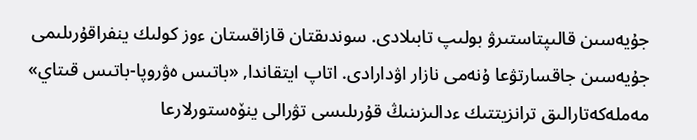جۇيەسىن قالىپتاستىرۋ بولىپ تابىلادى. سوندىقتان قازاقستان ءوز كولىك ينفراقۇرىلىمى جۇيەسىن جاقسارتۋعا ۇنەمى نازار اۋدارادى. اتاپ ايتقاندا, «باتىس ەۋروپا-باتىس قىتاي» مەملەكەتارالىق ترانزيتتىك ءدالىزىنىڭ قۇرىلىسى تۋرالى ينۆەستورلارعا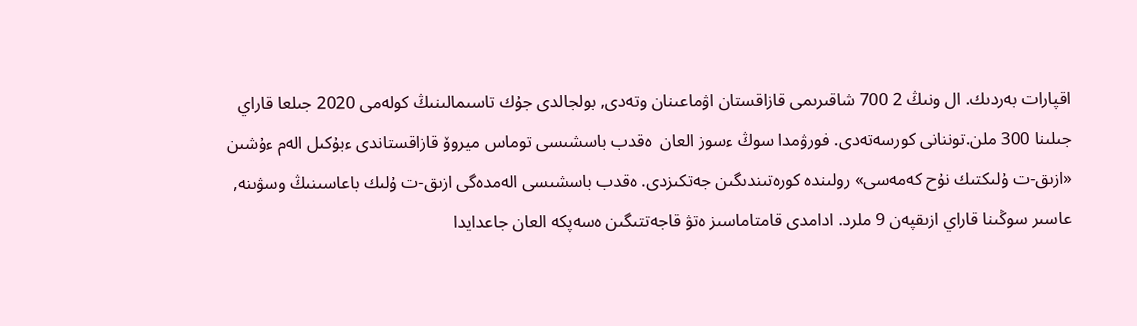اقپارات بەردىك. ال ونىڭ 2 700 شاقىرىمى قازاقستان اۋماعىنان وتەدى, بولجالدى جۇك تاسىمالىنىڭ كولەمى 2020 جىلعا قاراي جىلىنا 300 ملن.توننانى كورسەتەدى. فورۋمدا سوڭ ءسوز العان  ەقدب باسشىسى توماس ميروۆ قازاقستاندى ءبۇكىل الەم ءۇشىن «ازىق-ت ۇلىكتىك نۇح كەمەسى» رولىندە كورەتىندىگىن جەتكىزدى. ەقدب باسشىسى الەمدەگى ازىق-ت ۇلىك باعاسىنىڭ وسۋىنە, عاسىر سوڭىنا قاراي ازىقپەن 9 ملرد. ادامدى قامتاماسىز ەتۋ قاجەتتىگىن ەسەپكە العان جاعدايدا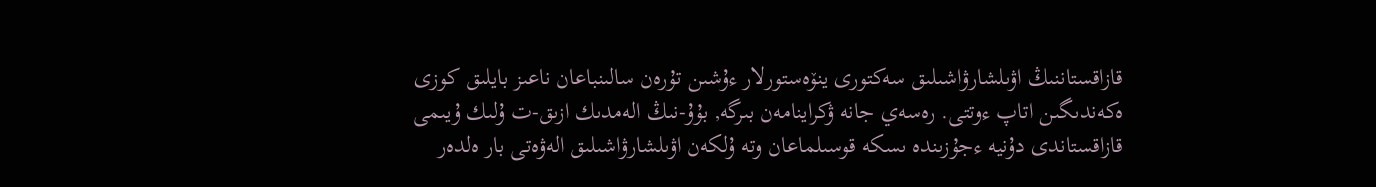قازاقستاننىڭ اۋىلشارۋاشىلىق سەكتورى ينۆەستورلار ءۇشىن تۇرەن سالىنباعان ناعىز بايلىق كوزى ەكەندىگىن اتاپ ءوتتى. رەسەي جانە ۋكراينامەن بىرگە, بۇۇ-نىڭ الەمدىك ازىق-ت ۇلىك ۇيىمى قازاقستاندى دۇنيە ءجۇزىندە ىسكە قوسىلماعان وتە ۇلكەن اۋىلشارۋاشىلىق الەۋەتى بار ەلدەر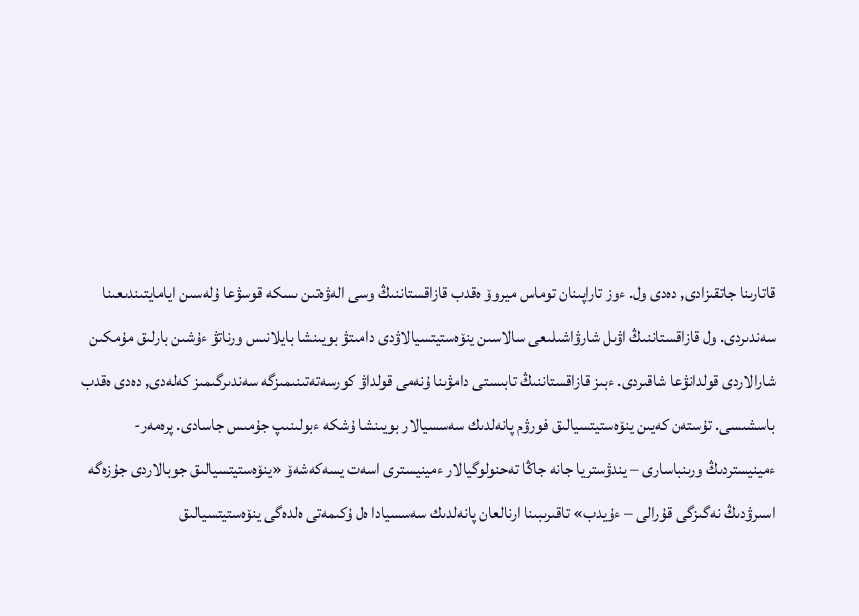قاتارىنا جاتقىزادى, دەدى ول. ءوز تاراپىنان توماس ميروۆ ەقدب قازاقستاننىڭ وسى الەۋەتىن ىسكە قوسۋعا ۇلەسىن ايامايتىندىعىنا سەندىردى. ول قازاقستاننىڭ اۋىل شارۋاشىلىعى سالاسىن ينۆەستيتسيالاۋدى دامىتۋ بويىنشا بايلانىس ورناتۋ ءۇشىن بارلىق مۇمكىن شارالاردى قولدانۋعا شاقىردى. ءبىز قازاقستاننىڭ تابىستى دامۋىنا ۇنەمى قولداۋ كورسەتەتىنىمىزگە سەندىرگىمىز كەلەدى, دەدى ەقدب باسشىسى. تۇستەن كەيىن ينۆەستيتسيالىق فورۋم پانەلدىك سەسسيالار بويىنشا ۇشكە ءبولىنىپ جۇمىس جاسادى. پرەمەر-ءمينيستردىڭ ورىنباسارى – يندۋستريا جانە جاڭا تەحنولوگيالار ءمينيسترى اسەت يسەكەشەۆ «ينۆەستيتسيالىق جوبالاردى جۇزەگە اسىرۋدىڭ نەگىزگى قۇرالى – ءۇيدب» تاقىرىبىنا ارنالعان پانەلدىك سەسسيادا ەل ۇكىمەتى ەلدەگى ينۆەستيتسيالىق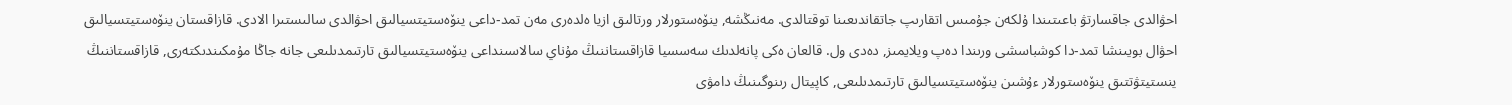احۋالدى جاقسارتۋ باعىتىندا ۇلكەن جۇمىس اتقارىپ جاتقاندىعىنا توقتالدى. مەنىڭشە, ينۆەستورلار ورتالىق ازيا ەلدەرى مەن تمد-داعى ينۆەستيتسيالىق احۋالدى سالىستىرا الادى. قازاقستان ينۆەستيتسيالىق احۋال بويىنشا تمد-دا كوشباسشى ورىندا دەپ ويلايمىز, دەدى ول. قالعان ەكى پانەلدىك سەسسيا قازاقستاننىڭ مۇناي سالاسىنداعى ينۆەستيتسيالىق تارتىمدىلىعى جانە جاڭا مۇمكىندىكتەرى, قازاقستاننىڭ ينستيتۋتتىق ينۆەستورلار ءۇشىن ينۆەستيتسيالىق تارتىمدىلىعى, كاپيتال رىنوگىنىڭ دامۋى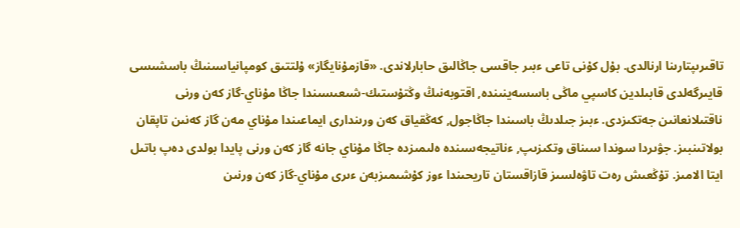تاقىرىپتارىنا ارنالدى. بۇل كۇنى تاعى ءبىر جاقسى جاڭالىق حابارلاندى. «قازمۇنايگاز» ۇلتتىق كومپانياسىنىڭ باسشىسى قايىرگەلدى قابىلدين كاسپي ماڭى باسسەينىندە, اقتوبەنىڭ وڭتۇستىك-شىعىسىندا جاڭا مۇناي-گاز كەن ورنى ناقتىلانعانىن جەتكىزدى. ءبىز جىلدىڭ باسىندا جاڭاجول, كەڭقياق كەن ورىندارى ايماعىندا مۇناي مەن گاز كەنىن تاپقان بولاتىنبىز. جۋىردا سوندا سىناق وتكىزىپ, ءناتيجەسىندە ەلىمىزدە جاڭا مۇناي جانە گاز كەن ورنى پايدا بولدى دەپ باتىل ايتا الامىز. تۇڭعىش رەت تاۋەلسىز قازاقستان تاريحىندا ءوز كۇشىمىزبەن ءىرى مۇناي-گاز كەن ورنىن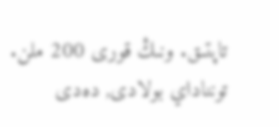تاپتىق. ونىڭ قورى 200 ملن. تونناداي بولادى, دەدى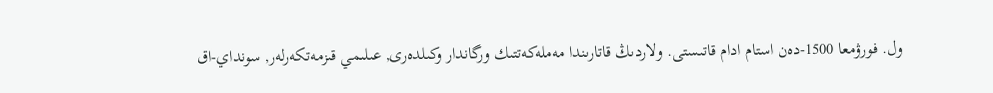ول. فورۋمعا 1500-دەن استام ادام قاتىستى. ولاردىڭ قاتارىندا مەملەكەتتىك ورگاندار وكىلدەرى, عىلىمي قىزمەتكەرلەر, سونداي-اق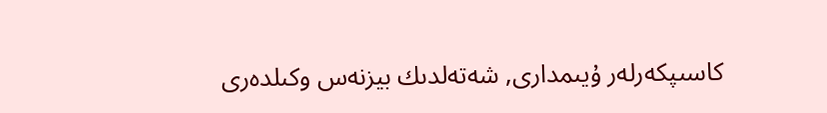كاسىپكەرلەر ۇيىمدارى, شەتەلدىك بيزنەس وكىلدەرى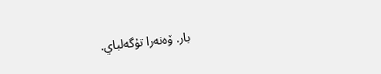بار. ۆەنەرا تۇگەلباي.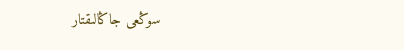سوڭعى جاڭالىقتار